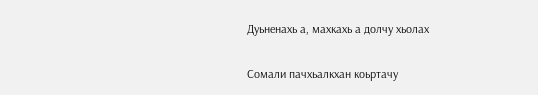Дуьненахь а, махкахь а долчу хьолах

Сомали пачхьалкхан коьртачу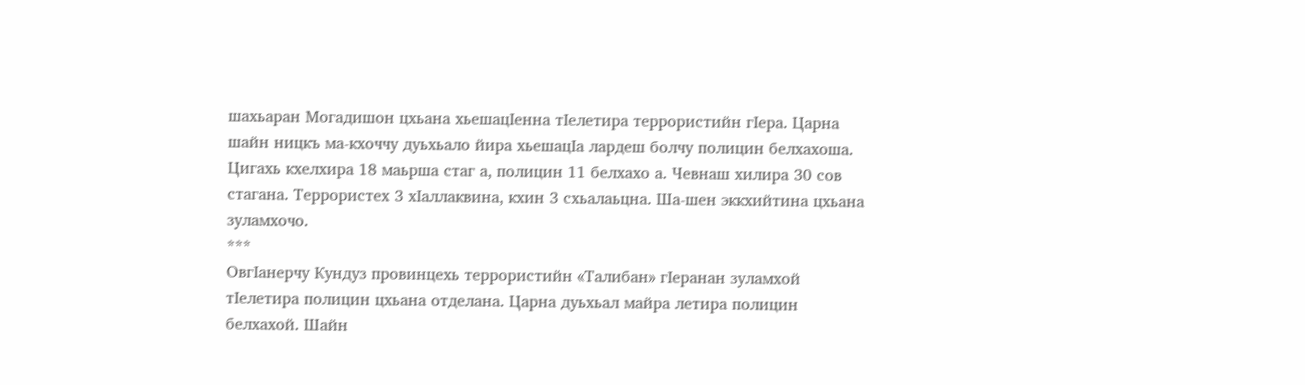шахьаран Могадишон цхьана хьешацIенна тIелетира террористийн гIера. Царна шайн ницкъ ма-кхоччу дуьхьало йира хьешацIа лардеш болчу полицин белхахоша. Цигахь кхелхира 18 маьрша стаг а, полицин 11 белхахо а. Чевнаш хилира 30 сов стагана. Террористех 3 хIаллаквина, кхин 3 схьалаьцна. Ша-шен эккхийтина цхьана зуламхочо.
***
ОвгIанерчу Кундуз провинцехь террористийн «Талибан» гIеранан зуламхой тIелетира полицин цхьана отделана. Царна дуьхьал майра летира полицин белхахой. Шайн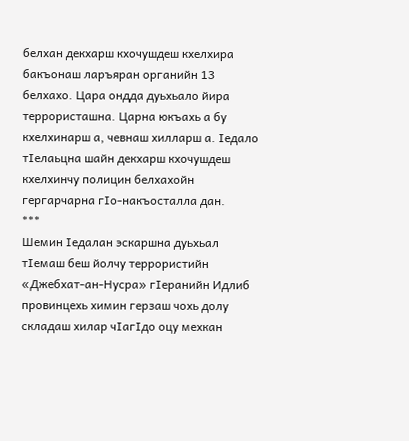белхан декхарш кхочушдеш кхелхира бакъонаш ларъяран органийн 13 белхахо. Цара ондда дуьхьало йира террористашна. Царна юкъахь а бу кхелхинарш а, чевнаш хилларш а. Iедало тIелаьцна шайн декхарш кхочушдеш кхелхинчу полицин белхахойн гергарчарна гIо-накъосталла дан.
***
Шемин Iедалан эскаршна дуьхьал тIемаш беш йолчу террористийн «Джебхат-ан-Нусра» гIеранийн Идлиб провинцехь химин герзаш чохь долу складаш хилар чIагIдо оцу мехкан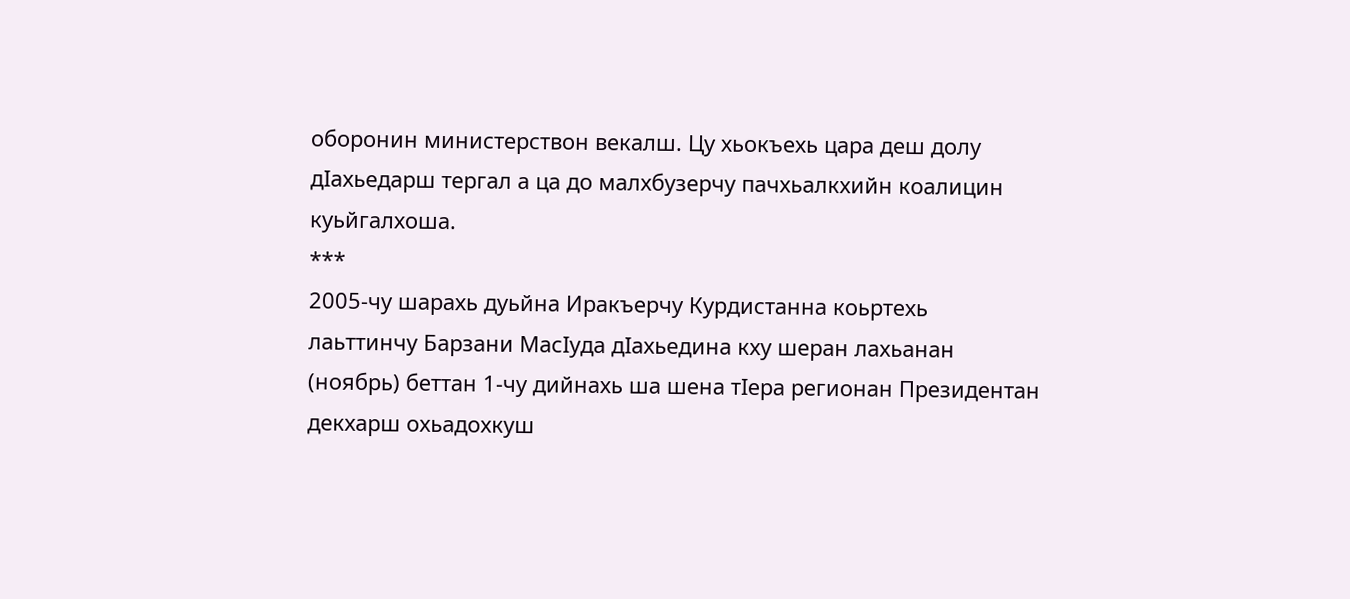оборонин министерствон векалш. Цу хьокъехь цара деш долу дIахьедарш тергал а ца до малхбузерчу пачхьалкхийн коалицин куьйгалхоша.
***
2005-чу шарахь дуьйна Иракъерчу Курдистанна коьртехь лаьттинчу Барзани МасIуда дIахьедина кху шеран лахьанан (ноябрь) беттан 1-чу дийнахь ша шена тIера регионан Президентан декхарш охьадохкуш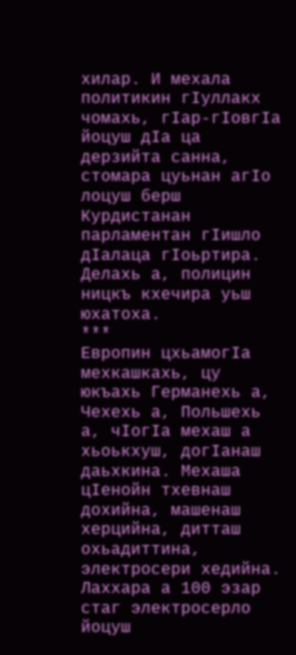хилар. И мехала политикин гIуллакх чомахь, гIар-гIовгIа йоцуш дIа ца дерзийта санна, стомара цуьнан агIо лоцуш берш Курдистанан парламентан гIишло дIалаца гIоьртира. Делахь а, полицин ницкъ кхечира уьш юхатоха.
***
Европин цхьамогIа мехкашкахь, цу юкъахь Германехь а, Чехехь а, Польшехь а, чIогIа мехаш а хьоькхуш, догIанаш даьхкина. Мехаша цIенойн тхевнаш дохийна, машенаш херцийна, дитташ охьадиттина, электросери хедийна. Лаххара а 100 эзар стаг электросерло йоцуш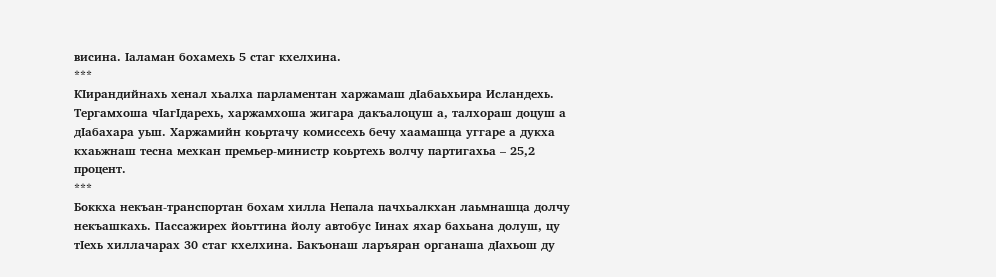висина. Iаламан бохамехь 5 стаг кхелхина.
***
КIирандийнахь хенал хьалха парламентан харжамаш дIабаьхьира Исландехь. Тергамхоша чIагIдарехь, харжамхоша жигара дакъалоцуш а, талхораш доцуш а дIабахара уьш. Харжамийн коьртачу комиссехь бечу хаамашца уггаре а дукха кхаьжнаш тесна мехкан премьер-министр коьртехь волчу партигахьа – 25,2 процент.
***
Боккха некъан-транспортан бохам хилла Непала пачхьалкхан лаьмнашца долчу некъашкахь. Пассажирех йоьттина йолу автобус Iинах яхар бахьана долуш, цу тIехь хиллачарах 30 стаг кхелхина. Бакъонаш ларъяран органаша дIахьош ду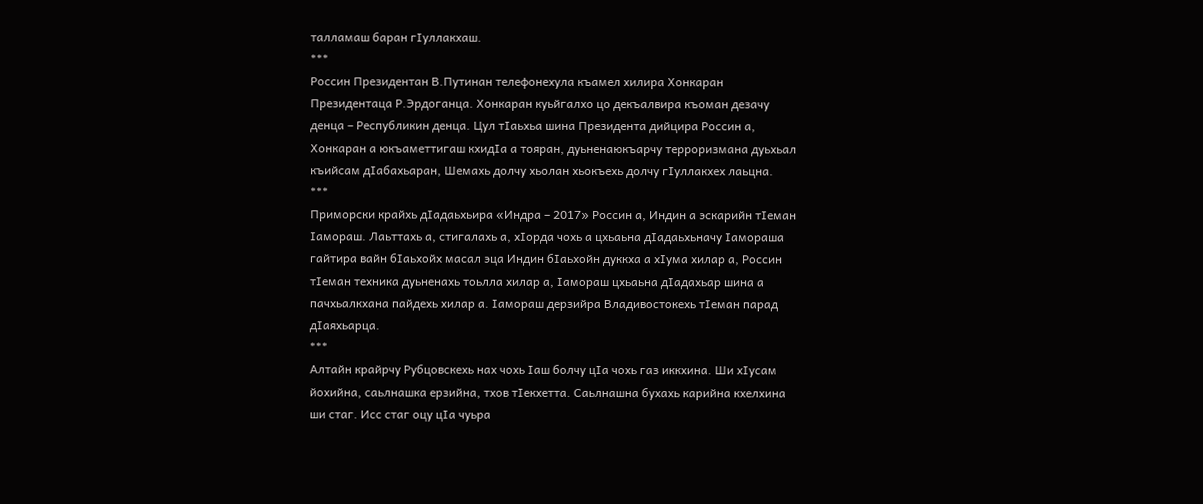талламаш баран гIуллакхаш.
***
Россин Президентан В.Путинан телефонехула къамел хилира Хонкаран Президентаца Р.Эрдоганца. Хонкаран куьйгалхо цо декъалвира къоман дезачу денца – Республикин денца. Цул тIаьхьа шина Президента дийцира Россин а, Хонкаран а юкъаметтигаш кхидIа а тояран, дуьненаюкъарчу терроризмана дуьхьал къийсам дIабахьаран, Шемахь долчу хьолан хьокъехь долчу гIуллакхех лаьцна.
***
Приморски крайхь дIадаьхьира «Индра – 2017» Россин а, Индин а эскарийн тIеман Iамораш. Лаьттахь а, стигалахь а, хIорда чохь а цхьаьна дIадаьхьначу Iамораша гайтира вайн бIаьхойх масал эца Индин бIаьхойн дуккха а хIума хилар а, Россин тIеман техника дуьненахь тоьлла хилар а, Iамораш цхьаьна дIадахьар шина а пачхьалкхана пайдехь хилар а. Iамораш дерзийра Владивостокехь тIеман парад дIаяхьарца.
***
Алтайн крайрчу Рубцовскехь нах чохь Iаш болчу цIа чохь газ иккхина. Ши хIусам йохийна, саьлнашка ерзийна, тхов тIекхетта. Саьлнашна бухахь карийна кхелхина ши стаг. Исс стаг оцу цIа чуьра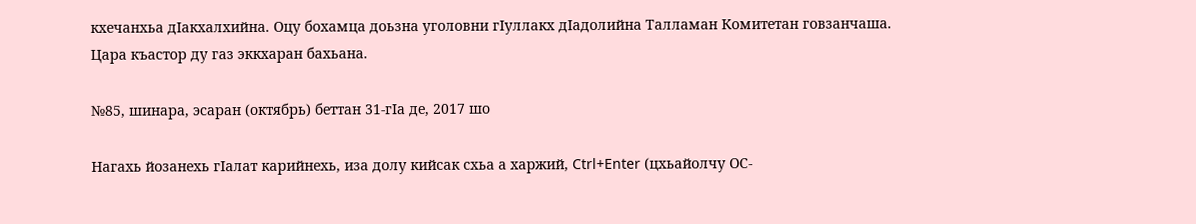кхечанхьа дIакхалхийна. Оцу бохамца доьзна уголовни гIуллакх дIадолийна Талламан Комитетан говзанчаша. Цара къастор ду газ эккхаран бахьана.

№85, шинара, эсаран (октябрь) беттан 31-гIа де, 2017 шо

Нагахь йозанехь гIалат карийнехь, иза долу кийсак схьа а харжий, Ctrl+Enter (цхьайолчу ОС-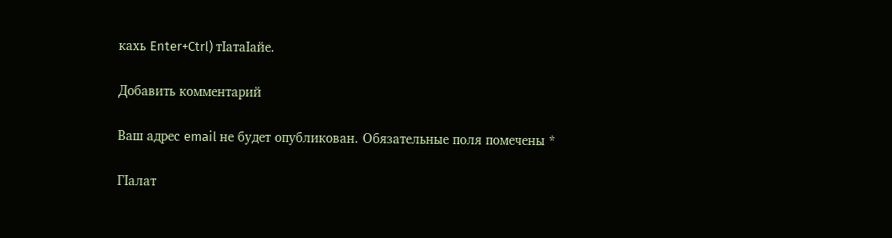кахь Enter+Ctrl) тIатаIайе.

Добавить комментарий

Ваш адрес email не будет опубликован. Обязательные поля помечены *

ГIалат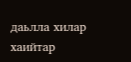даьлла хилар хаийтар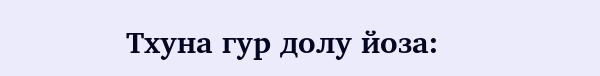Тхуна гур долу йоза: